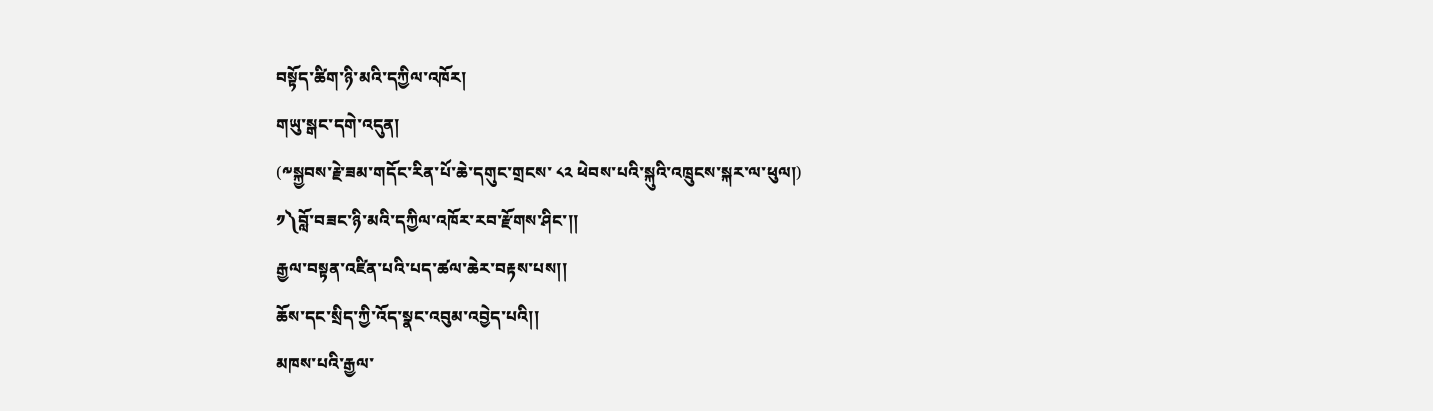བསྟོད་ཚིག་ཉི་མའི་དཀྱིལ་འཁོར།
གཡུ་སྒང་དགེ་འདུན།
(༸སྐྱབས་རྗེ་ཟམ་གདོང་རིན་པོ་ཆེ་དགུང་གྲངས་ ༨༢ ཕེབས་པའི་སྐུའི་འཁྲུངས་སྐར་ལ་ཕུལ།)
༡༽བློ་བཟང་ཉི་མའི་དཀྱིལ་འཁོར་རབ་རྫོགས་ཤིང་།།
རྒྱལ་བསྟན་འཛིན་པའི་པད་ཚལ་ཆེར་བརྟས་པས།།
ཆོས་དང་སྲིད་ཀྱི་འོད་སྣང་འབུམ་འབྱེད་པའི།།
མཁས་པའི་རྒྱལ་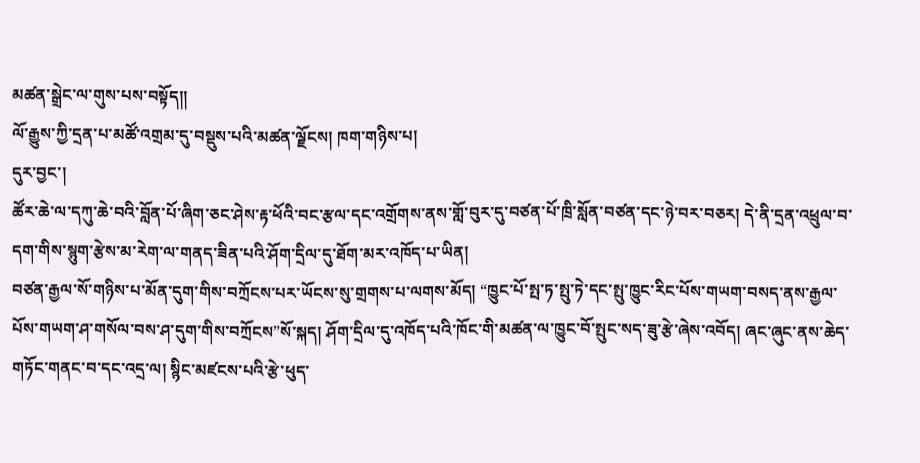མཚན་སྒྲེང་ལ་གུས་པས་བསྟོད།།
ལོ་རྒྱུས་ཀྱི་དྲན་པ་མཚོ་འགྲམ་དུ་བསྡུས་པའི་མཚན་ལྗོངས། ཁག་གཉིས་པ།
དུར་བྱང་།
ཚོར་ཆེ་ལ་དཀུ་ཆེ་བའི་བློན་པོ་ཞིག་ཅང་ཤེས་རྟ་ཕོའི་བང་རྩལ་དང་འགྲོགས་ནས་གློ་བུར་དུ་བཙན་པོ་ཁྲི་སློན་བཙན་དང་ཉེ་བར་བཅར། དེ་ནི་དྲན་འཕྲུལ་བ་དག་གིས་སྙུག་རྩེས་མ་རེག་ལ་གནད་ཟིན་པའི་ཤོག་དྲིལ་དུ་ཐོག་མར་འཁོད་པ་ཡིན།
བཙན་རྒྱལ་སོ་གཉིས་པ་མོན་དུག་གིས་བཀྲོངས་པར་ཡོངས་སུ་གྲགས་པ་ལགས་མོད། “ཁྱུང་པོ་སྤ་ཏ་སྤུ་ཏེ་དང་སྤུ་ཁྱུང་རིང་པོས་གཡག་བསད་ནས་རྒྱལ་པོས་གཡག་ཤ་གསོལ་བས་ཤ་དུག་གིས་བཀྲོངས”སོ་སྐད། ཤོག་དྲིལ་དུ་འཁོད་པའི་ཁོང་གི་མཚན་ལ་ཁྱུང་བོ་སྤུང་སད་ཟུ་རྩེ་ཞེས་འབོད། ཞང་ཞུང་ནས་ཆེད་གཏོང་གནང་བ་དང་འདྲ་ལ། སྙིང་མཛངས་པའི་རྩེ་ཕུད་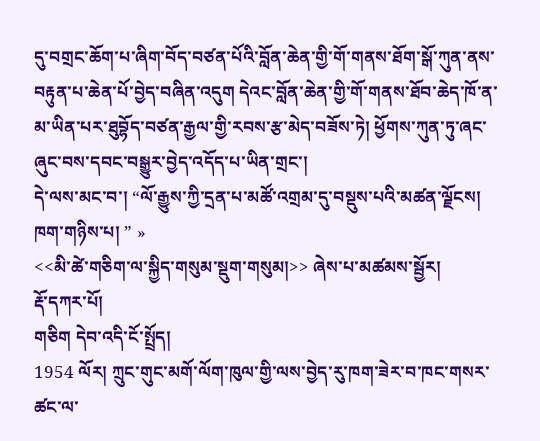དུ་བགྲང་ཆོག་པ་ཞིག་བོད་བཙན་པོའི་བློན་ཆེན་གྱི་གོ་གནས་ཐོག་སྒོ་ཀུན་ནས་བརྟུན་པ་ཆེན་པོ་བྱེད་བཞིན་འདུག དེའང་བློན་ཆེན་གྱི་གོ་གནས་ཐོབ་ཆེད་ཁོ་ན་མ་ཡིན་པར་ཐུབྷོད་བཙན་རྒྱལ་གྱི་རབས་རྩ་མེད་བཟོས་ཏེ། ཕྱོགས་ཀུན་ཏུ་ཞང་ཞུང་བས་དབང་བསྒྱུར་བྱེད་འདོད་པ་ཡིན་གྲང་།
དེ་ལས་མང་བ་། “ལོ་རྒྱུས་ཀྱི་དྲན་པ་མཚོ་འགྲམ་དུ་བསྡུས་པའི་མཚན་ལྗོངས། ཁག་གཉིས་པ། ” »
<<མི་ཚེ་གཅིག་ལ་སྐྱིད་གསུམ་སྡུག་གསུམ།>> ཞེས་པ་མཚམས་སྦྱོར།
རྡོ་དཀར་པོ།
གཅིག དེབ་འདི་ངོ་སྤྲོད།
1954 ལོར། ཀྲུང་གུང་མགོ་ལོག་ཁུལ་གྱི་ལས་བྱེད་རུ་ཁག་ཟེར་བ་ཁང་གསར་ཚང་ལ་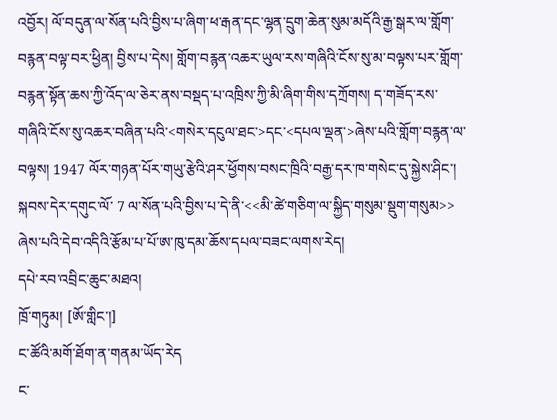འབྱོར། ལོ་བདུན་ལ་སོན་པའི་བྱིས་པ་ཞིག་ཕ་རྒན་དང་ལྷན་དྲུག་ཆེན་སུམ་མདོའི་རྒྱ་སྒར་ལ་གློག་བརྙན་བལྟ་བར་ཕྱིན། བྱིས་པ་དེས། གློག་བརྙན་འཆར་ཡུལ་རས་གཞིའི་ངོས་སུ་མ་བལྟས་པར་གློག་བརྙན་སྟོན་ཆས་ཀྱི་འོད་ལ་ཅེར་ནས་བསྡད་པ་འཁྲིས་ཀྱི་མི་ཞིག་གིས་དཀྲོགས། ད་གཟོད་རས་གཞིའི་ངོས་སུ་འཆར་བཞིན་པའི་<གསེར་དངུལ་ཐང་>དང་<དཔལ་ལྡན་>ཞེས་པའི་གློག་བརྙན་ལ་བལྟས། 1947 ལོར་གཉན་པོར་གཡུ་རྩེའི་ཤར་ཕྱོགས་བསང་ཁྲིའི་བརྒྱ་དར་ཁ་གསེང་དུ་སྐྱེས་ཤིང་། སྐབས་དེར་དགུང་ལོ་ 7 ལ་སོན་པའི་བྱིས་པ་དེ་ནི་<<མི་ཚེ་གཅིག་ལ་སྐྱིད་གསུམ་སྡུག་གསུམ>> ཞེས་པའི་དེབ་འདིའི་རྩོམ་པ་པོ་ཨ་ཁུ་དམ་ཆོས་དཔལ་བཟང་ལགས་རེད།
དཔེ་རབ་འབྲིང་ཆུང་མཐའ།
ཁྲོ་གཏུམ། [ཨོ་གླིང་།]
ང་ཚོའི་མགོ་ཐོག་ན་གནམ་ཡོད་རེད
ང་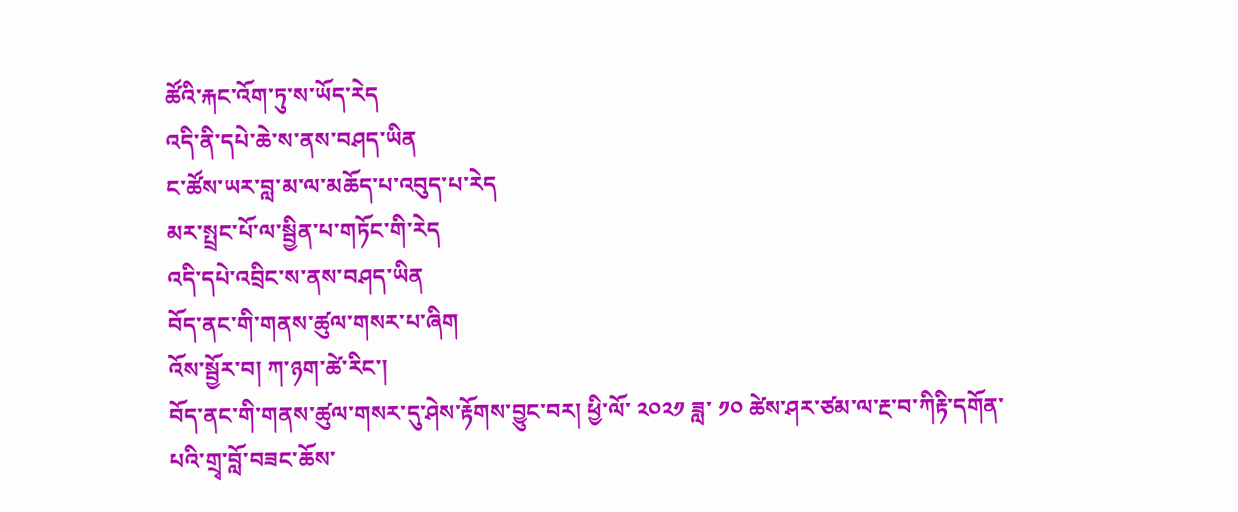ཚོའི་རྐང་འོག་ཏུ་ས་ཡོད་རེད
འདི་ནི་དཔེ་ཆེ་ས་ནས་བཤད་ཡིན
ང་ཚོས་ཡར་བླ་མ་ལ་མཆོད་པ་འབུད་པ་རེད
མར་སྤྲང་པོ་ལ་སྦྱིན་པ་གཏོང་གི་རེད
འདི་དཔེ་འབྲིང་ས་ནས་བཤད་ཡིན
བོད་ནང་གི་གནས་ཚུལ་གསར་པ་ཞིག
འོས་སྦྱོར་བ། ཀ་ཉག་ཚེ་རིང་།
བོད་ནང་གི་གནས་ཚུལ་གསར་དུ་ཤེས་རྟོགས་བྱུང་བར། ཕྱི་ལོ་ ༢༠༢༡ ཟླ་ ༡༠ ཚེས་ཤར་ཙམ་ལ་རྔ་བ་ཀིརྟི་དགོན་པའི་གྲྭ་བློ་བཟང་ཆོས་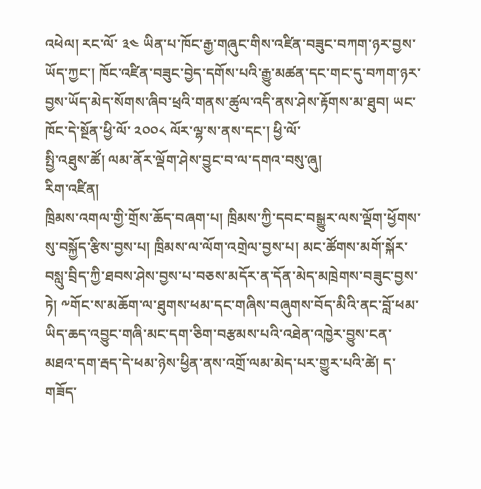འཕེལ། རང་ལོ་ ༣༤ ཡིན་པ་ཁོང་རྒྱ་གཞུང་གིས་འཛིན་བཟུང་བཀག་ཉར་བྱས་ཡོད་ཀྱང་། ཁོང་འཛིན་བཟུང་བྱེད་དགོས་པའི་རྒྱུ་མཚན་དང་གང་དུ་བཀག་ཉར་བྱས་ཡོད་མེད་སོགས་ཞིབ་ཕྲའི་གནས་ཚུལ་འདི་ནས་ཤེས་རྟོགས་མ་ཐུབ། ཡང་ཁོང་དེ་སྔོན་ཕྱི་ལོ་ ༢༠༠༨ ལོར་ལྷ་ས་ནས་དང་། ཕྱི་ལོ་
སྤྱི་འཐུས་ཚོ། ལམ་ནོར་ལྡོག་ཤེས་བྱུང་བ་ལ་དགའ་བསུ་ཞུ།
རིག་འཛིན།
ཁྲིམས་འགལ་གྱི་གྲོས་ཆོད་བཞག་པ། ཁྲིམས་ཀྱི་དབང་བསྒྱུར་ལས་ལྡོག་ཕྱོགས་སུ་བསྐྱོད་རྩིས་བྱས་པ། ཁྲིམས་ལ་ལོག་འགྲེལ་བྱས་པ། མང་ཚོགས་མགོ་སྐོར་བསླུ་བྲིད་ཀྱི་ཐབས་ཤེས་བྱས་པ་བཅས་མདོར་ན་དོན་མེད་མཁྲེགས་བཟུང་བྱས་ཏེ། ༸གོང་ས་མཆོག་ལ་ཐུགས་ཕམ་དང་གཞིས་བཞུགས་བོད་མིའི་ནང་བློ་ཕམ་ཡིད་ཆད་འབྱུང་གཞི་མང་དག་ཅིག་བརྩམས་པའི་འཐེན་འཁྱེར་བྱུས་ངན་མཐའ་དག་རྦད་དེ་ཕམ་ཉེས་ཕྱིན་ནས་འགྲོ་ལམ་མེད་པར་གྱུར་པའི་ཚེ། ད་གཟོད་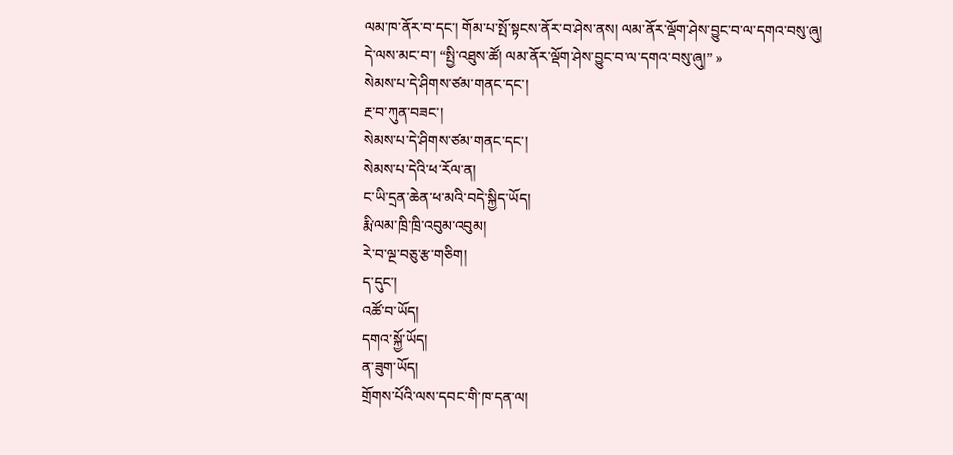ལམ་ཁ་ནོར་བ་དང་། གོམ་པ་སྤོ་སྟངས་ནོར་བ་ཤེས་ནས། ལམ་ནོར་ལྡོག་ཤེས་བྱུང་བ་ལ་དགའ་བསུ་ཞུ།
དེ་ལས་མང་བ་། “སྤྱི་འཐུས་ཚོ། ལམ་ནོར་ལྡོག་ཤེས་བྱུང་བ་ལ་དགའ་བསུ་ཞུ།” »
སེམས་པ་དེ་ཤིགས་ཙམ་གནང་དང་།
རྔ་བ་ཀུན་བཟང་།
སེམས་པ་དེ་ཤིགས་ཙམ་གནང་དང་།
སེམས་པ་དེའི་ཕ་རོལ་ན།
ང་ཡི་དྲན་ཆེན་ཕ་མའི་བདེ་སྐྱིད་ཡོད།
རྨི་ལམ་ཁྲི་ཁྲི་འབུམ་འབུམ།
རེ་བ་ལྔ་བཅུ་རྩ་གཅིག།
ད་དུང་།
འཚོ་བ་ཡོད།
དགའ་སྐྱོ་ཡོད།
ན་ཟུག་ཡོད།
གྲོགས་པོའི་ལས་དབང་གི་ཁ་དན་ལ།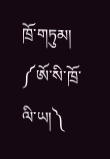ཁྲོ་གཏུམ། ༼ཨོ་སི་ཁྲོ་ལི་ཡ།༽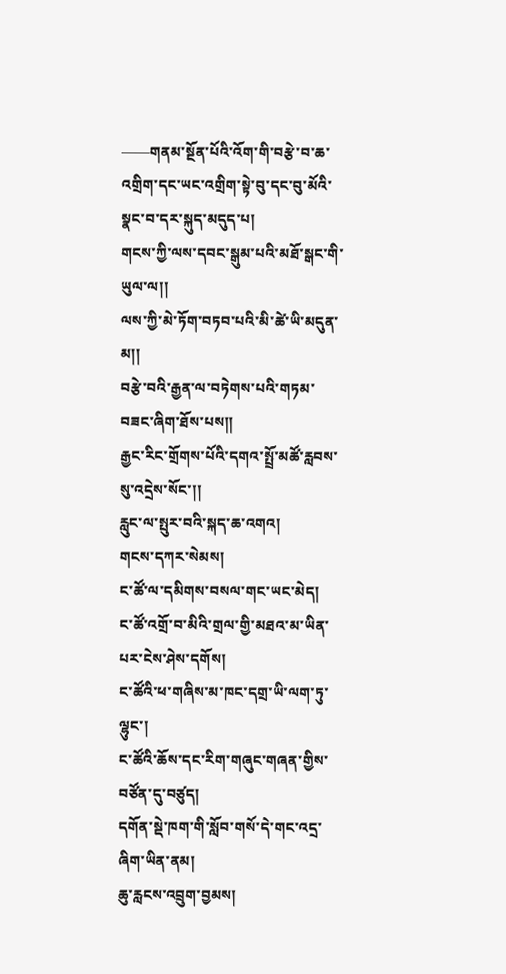——གནམ་སྔོན་པོའི་འོག་གི་བརྩེ་བ་ཆ་འགྲིག་དང་ཡང་འགྲིག་སྟེ་བུ་དང་བུ་མོའི་སྣང་བ་དར་སྐུད་མདུད་པ།
གངས་ཀྱི་ལས་དབང་སྒུམ་པའི་མཐོ་སྒང་གི་ཡུལ་ལ།།
ལས་ཀྱི་མེ་ཏོག་བཏབ་པའི་མི་ཚེ་ཡི་མདུན་མ།།
བརྩེ་བའི་རྒྱན་ལ་བཏེགས་པའི་གཏམ་བཟང་ཞིག་ཐོས་པས།།
རྒྱང་རིང་གྲོགས་པོའི་དགའ་སྤྲོ་མཚོ་རླབས་སུ་འདྲེས་སོང་།།
རླུང་ལ་སྤུར་བའི་སྐད་ཆ་འགའ།
གངས་དཀར་སེམས།
ང་ཚོ་ལ་དམིགས་བསལ་གང་ཡང་མེད།
ང་ཚོ་འགྲོ་བ་མིའི་གྲལ་གྱི་མཐའ་མ་ཡིན་པར་ངེས་ཤེས་དགོས།
ང་ཚོའི་ཕ་གཞིས་མ་ཁང་དགྲ་ཡི་ལག་ཏུ་ལྷུང་།
ང་ཚོའི་ཆོས་དང་རིག་གཞུང་གཞན་གྱིས་བཙོན་དུ་བཙུད།
དགོན་སྡེ་ཁག་གི་སློབ་གསོ་དེ་གང་འདྲ་ཞིག་ཡིན་ནམ།
ཆུ་རླངས་འབྲུག་བྱམས།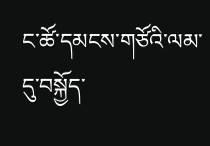ང་ཚོ་དམངས་གཙོའི་ལམ་དུ་བསྐྱོད་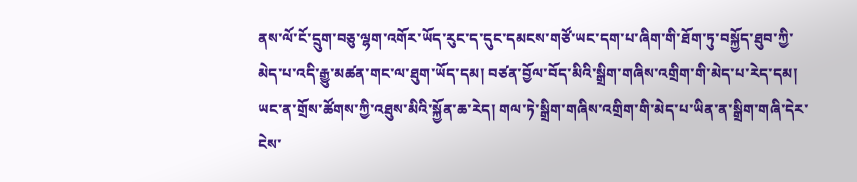ནས་ལོ་ངོ་དྲུག་བཅུ་ལྷག་འགོར་ཡོད་རུང་ད་དུང་དམངས་གཙོ་ཡང་དག་པ་ཞིག་གི་ཐོག་ཏུ་བསྐྱོད་ཐུབ་ཀྱི་མེད་པ་འདི་རྒྱུ་མཚན་གང་ལ་ཐུག་ཡོད་དམ། བཙན་བྱོལ་བོད་མིའི་སྒྲིག་གཞིས་འགྲིག་གི་མེད་པ་རེད་དམ། ཡང་ན་གྲོས་ཚོགས་ཀྱི་འཐུས་མིའི་སྐྱོན་ཆ་རེད། གལ་ཏེ་སྒྲིག་གཞིས་འགྲིག་གི་མེད་པ་ཡིན་ན་སྒྲིག་གཞི་དེར་ངེས་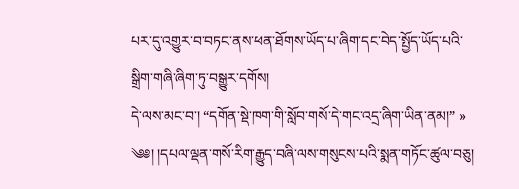པར་དུ་འགྱུར་བ་བཏང་ནས་ཕན་ཐོགས་ཡོད་པ་ཞིག་དང་བེད་སྤྱོད་ཡོད་པའི་སྒྲིག་གཞི་ཞིག་ཏུ་བསྒྱུར་དགོས།
དེ་ལས་མང་བ་། “དགོན་སྡེ་ཁག་གི་སློབ་གསོ་དེ་གང་འདྲ་ཞིག་ཡིན་ནམ།” »
༄༅། །དཔལ་ལྡན་གསོ་རིག་རྒྱུད་བཞི་ལས་གསུངས་པའི་སྨན་གཏོང་ཚུལ་བཅུ།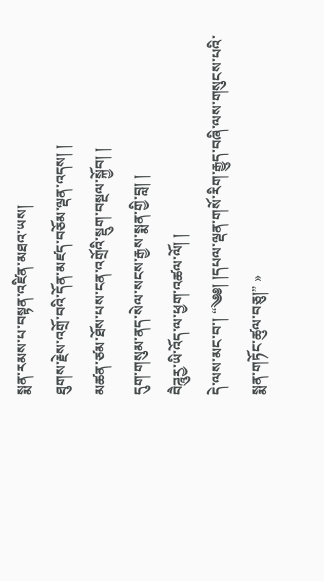སྨན་རམས་པ་བསྟན་འཛིན་མཐའ་ཡས།
ཐུགས་རྗེས་འགྲོ་བའི་དོན་མཛད་བཅོམ་ལྡན་འདས། །
མཚན་ཙམ་ཐོས་པས་ངན་འགྲོའི་སྡུག་བསྔལ་སྐྱོབ། །
དུག་གསུམ་ནད་སེལ་སངས་རྒྱས་སྨན་གྱི་བླ། །
བཻཌཱུརྱ་ཡི་འོད་ལ་ཕྱག་འཚལ་ལོ། །
དེ་ལས་མང་བ་། “༄༅། །དཔལ་ལྡན་གསོ་རིག་རྒྱུད་བཞི་ལས་གསུངས་པའི་སྨན་གཏོང་ཚུལ་བཅུ།” »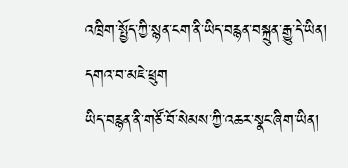འཁྲིག་སྤྱོད་ཀྱི་སྙན་ངག་ནི་ཡིད་བརྙན་བསྐྲུན་རྒྱུ་དེ་ཡིན།
དགའ་བ་མཇེ་ཕྲུག
ཡིད་བརྙན་ནི་གཙོ་བོ་སེམས་ཀྱི་འཆར་སྣང་ཞིག་ཡིན།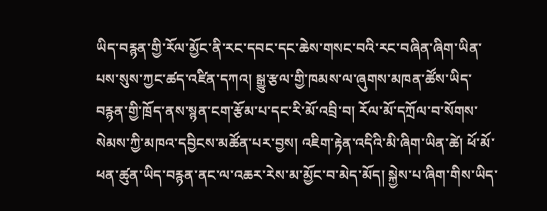ཡིད་བརྙན་གྱི་རོལ་མྱོང་ནི་རང་དབང་དང་ཆེས་གསང་བའི་རང་བཞིན་ཞིག་ཡིན་པས་སུས་ཀྱང་ཚད་འཛིན་དཀའ། སྒྱུ་རྩལ་གྱི་ཁམས་ལ་ཞུགས་མཁན་ཚོས་ཡིད་བརྙན་གྱི་ཁྲོད་ནས་སྙན་ངག་རྩོམ་པ་དང་རི་མོ་འབྲི་བ། རོལ་མོ་དཀྲོལ་བ་སོགས་སེམས་ཀྱི་མཁའ་དབྱིངས་མཚོན་པར་བྱས། འཇིག་རྟེན་འདིའི་མི་ཞིག་ཡིན་ཚེ། ཕོ་མོ་ཕན་ཚུན་ཡིད་བརྙན་ནང་ལ་འཆར་རེས་མ་མྱོང་བ་མེད་མོད། སྐྱེས་པ་ཞིག་གིས་ཡིད་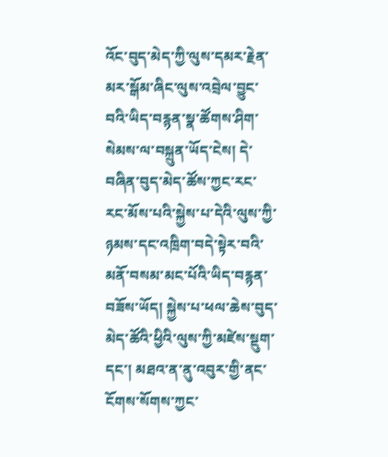འོང་བུད་མེད་ཀྱི་ལུས་དམར་རྗེན་མར་སྒོམ་ཞིང་ལུས་འབྲེལ་བྱུང་བའི་ཡིད་བརྙན་སྣ་ཚོགས་ཤིག་སེམས་ལ་བསྐྲུན་ཡོད་ངེས། དེ་བཞིན་བུད་མེད་ཚོས་ཀྱང་རང་རང་མོས་པའི་སྐྱེས་པ་དེའི་ལུས་ཀྱི་ཉམས་དང་འཁྲིག་བདེ་སྟེར་བའི་མནོ་བསམ་མང་པོའི་ཡིད་བརྙན་བཟོས་ཡོད། སྐྱེས་པ་ཕལ་ཆེས་བུད་མེད་ཚོའི་ཕྱིའི་ལུས་ཀྱི་མཛེས་སྡུག་དང་། མཐའ་ན་ནུ་འབུར་གྱི་ནང་ངོགས་སོགས་ཀྱང་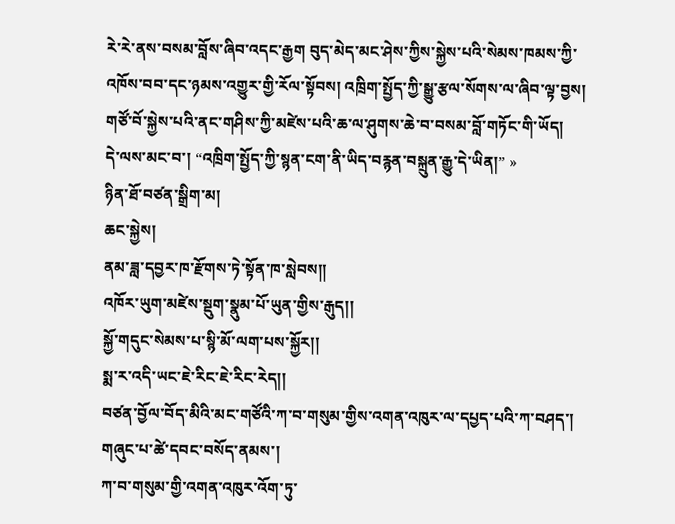རེ་རེ་ནས་བསམ་བློས་ཞིབ་འདང་རྒྱག བུད་མེད་མང་ཤེས་ཀྱིས་སྐྱེས་པའི་སེམས་ཁམས་ཀྱི་འཁོས་བབ་དང་ཉམས་འགྱུར་གྱི་རོལ་སྟོབས། འཁྲིག་སྤྱོད་ཀྱི་སྒྱུ་རྩལ་སོགས་ལ་ཞིབ་ལྟ་བྱས། གཙོ་བོ་སྐྱེས་པའི་ནང་གཤིས་ཀྱི་མཛེས་པའི་ཆ་ལ་ཤུགས་ཆེ་བ་བསམ་བློ་གཏོང་གི་ཡོད།
དེ་ལས་མང་བ་། “འཁྲིག་སྤྱོད་ཀྱི་སྙན་ངག་ནི་ཡིད་བརྙན་བསྐྲུན་རྒྱུ་དེ་ཡིན།” »
ཉིན་ཐོ་བཙན་སྒྲིག་མ།
ཆང་སྐྱེས།
ནམ་ཟླ་དབྱར་ཁ་རྫོགས་ཏེ་སྟོན་ཁ་སླེབས།།
འཁོར་ཡུག་མཛེས་སྡུག་སྣུམ་པོ་ཡུན་གྱིས་རྒུད།།
སྐྱོ་གདུང་སེམས་པ་སྙི་མོ་ལག་པས་སྐྱོར།།
སྨ་ར་འདི་ཡང་ཇེ་རིང་ཇེ་རིང་རེད།།
བཙན་བྱོལ་བོད་མིའི་མང་གཙོའི་ཀ་བ་གསུམ་གྱིས་འགན་འཁུར་ལ་དཔྱད་པའི་ཀ་བཤད་།
གཞུང་པ་ཚེ་དབང་བསོད་ནམས་།
ཀ་བ་གསུམ་གྱི་འགན་འཁུར་འོག་ཏུ་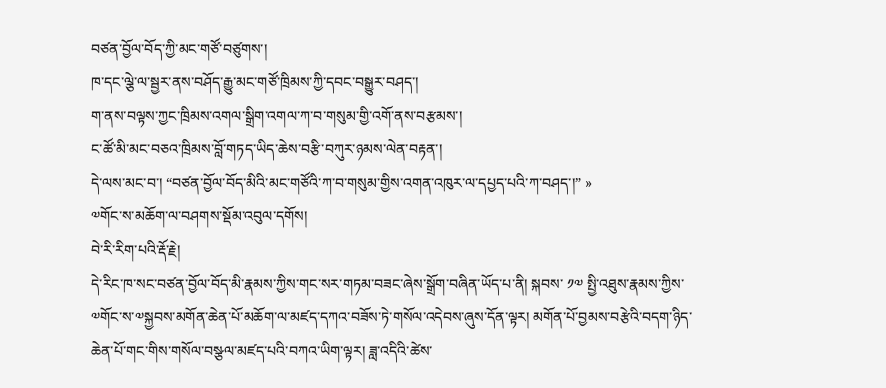བཙན་བྱོལ་བོད་ཀྱི་མང་གཙོ་བཙུགས་།
ཁ་དང་ལྕེ་ལ་སྦྱར་ནས་བཤོད་རྒྱུ་མང་གཙོ་ཁྲིམས་ཀྱི་དབང་བསྒྱུར་བཤད་།
ག་ནས་བལྟས་ཀྱང་ཁྲིམས་འགལ་སྒྲིག་འགལ་ཀ་བ་གསུམ་གྱི་འགོ་ནས་བརྩམས་།
ང་ཚོ་མི་མང་བཅའ་ཁྲིམས་བློ་གཏད་ཡིད་ཆེས་བརྩི་བཀུར་ཉམས་ལེན་བརྟན་།
དེ་ལས་མང་བ་། “བཙན་བྱོལ་བོད་མིའི་མང་གཙོའི་ཀ་བ་གསུམ་གྱིས་འགན་འཁུར་ལ་དཔྱད་པའི་ཀ་བཤད་།” »
༧གོང་ས་མཆོག་ལ་བཤགས་སྡོམ་འབུལ་དགོས།
བེ་རི་རིག་པའི་རྡོ་རྗེ།
དེ་རིང་ཁ་སང་བཙན་བྱོལ་བོད་མི་རྣམས་ཀྱིས་གང་སར་གཏམ་བཟང་ཞེས་སྒྲོག་བཞིན་ཡོད་པ་ནི། སྐབས་ ༡༧ སྤྱི་འཐུས་རྣམས་ཀྱིས་༧གོང་ས་༧སྐྱབས་མགོན་ཆེན་པོ་མཆོག་ལ་མཛད་དཀའ་བཟོས་ཏེ་གསོལ་འདེབས་ཞུས་དོན་ལྟར། མགོན་པོ་བྱམས་བརྩེའི་བདག་ཉིད་ཆེན་པོ་གང་གིས་གསོལ་བསྩལ་མཛད་པའི་བཀའ་ཡིག་ལྟར། ཟླ་འདིའི་ཚེས་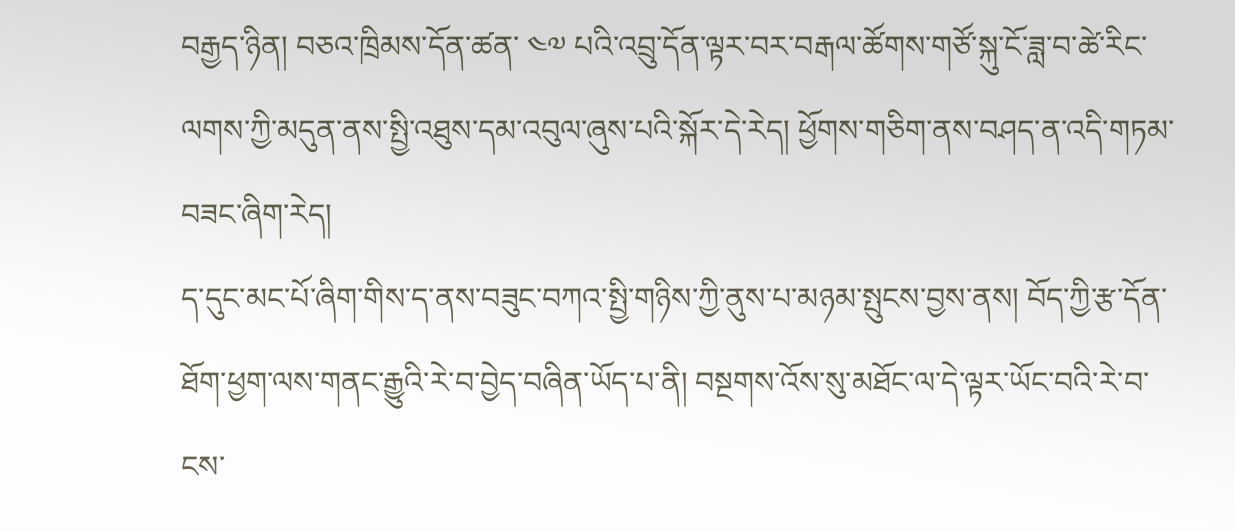བརྒྱད་ཉིན། བཅའ་ཁྲིམས་དོན་ཚན་ ༤༧ པའི་འབྲུ་དོན་ལྟར་བར་བརྒལ་ཚོགས་གཙོ་སྐུ་ངོ་ཟླ་བ་ཚེ་རིང་ལགས་ཀྱི་མདུན་ནས་སྤྱི་འཐུས་དམ་འབུལ་ཞུས་པའི་སྐོར་དེ་རེད། ཕྱོགས་གཅིག་ནས་བཤད་ན་འདི་གཏམ་བཟང་ཞིག་རེད།
ད་དུང་མང་པོ་ཞིག་གིས་ད་ནས་བཟུང་བཀའ་སྤྱི་གཉིས་ཀྱི་ནུས་པ་མཉམ་སྤུངས་བྱས་ནས། བོད་ཀྱི་རྩ་དོན་ཐོག་ཕྱག་ལས་གནང་རྒྱུའི་རེ་བ་བྱེད་བཞིན་ཡོད་པ་ནི། བསྔགས་འོས་སུ་མཐོང་ལ་དེ་ལྟར་ཡོང་བའི་རེ་བ་ངས་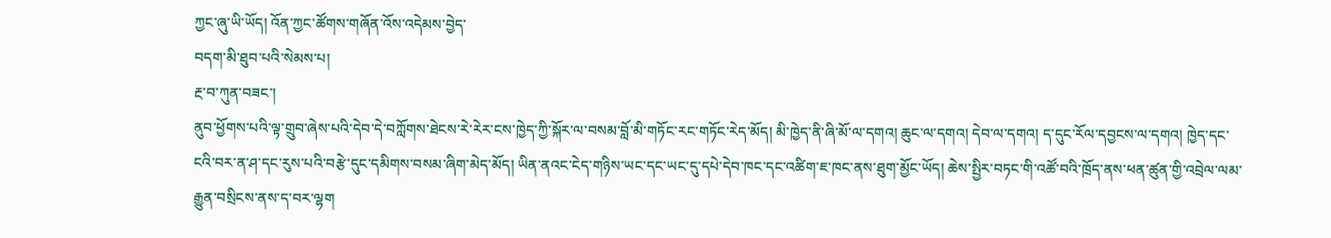ཀྱང་ཞུ་ཡི་ཡོད། འོན་ཀྱང་ཚོགས་གཞོན་འོས་འདེམས་བྱེད་
བདག་མི་ཐུབ་པའི་སེམས་པ།
རྔ་བ་ཀུན་བཟང་།
ནུབ་ཕྱོགས་པའི་ལྟ་གྲུབ་ཞེས་པའི་དེབ་དེ་བཀློགས་ཐེངས་རེ་རེར་ངས་ཁྱེད་ཀྱི་སྐོར་ལ་བསམ་བློ་མི་གཏོང་རང་གཏོང་རེད་མོད། མི་ཁྱེད་ནི་ཞི་མོ་ལ་དགའ། ཆུང་ལ་དགའ། དེབ་ལ་དགའ། ད་དུང་རོལ་དབྱངས་ལ་དགའ། ཁྱེད་དང་ངའི་བར་ན་ཤ་དང་རུས་པའི་བརྩེ་དུང་དམིགས་བསམ་ཞིག་མེད་མོད། ཡིན་ནའང་ངེད་གཉིས་ཡང་དང་ཡང་དུ་དཔེ་དེབ་ཁང་དང་འཚིག་ཇ་ཁང་ནས་ཐུག་མྱོང་ཡོད། ཆེས་སྤྱིར་བཏང་གི་འཚོ་བའི་ཁྲོད་ནས་ཕན་ཚུན་གྱི་འབྲེལ་ལམ་རྒྱུན་བསྲིངས་ནས་ད་བར་ལྷག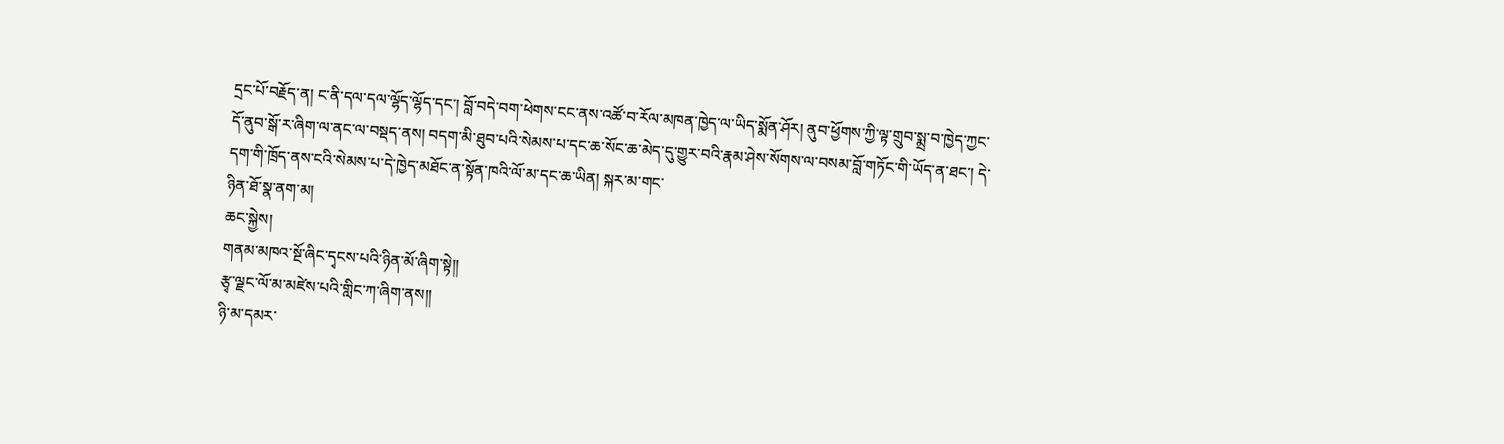དྲང་པོ་བརྗོད་ན། ང་ནི་དལ་དལ་ལྷོད་ལྷོད་དང་། བློ་བདེ་བག་ཕེགས་ངང་ནས་འཚོ་བ་རོལ་མཁན་ཁྱེད་ལ་ཡིད་སྨོན་ཤོར། ནུབ་ཕྱོགས་ཀྱི་ལྟ་གྲུབ་སྨྲ་བ་ཁྱེད་ཀྱང་དོ་ནུབ་སྒོ་ར་ཞིག་ལ་ནང་ལ་བསྡད་ནས། བདག་མི་ཐུབ་པའི་སེམས་པ་དང་ཆ་སོང་ཆ་མེད་དུ་གྱུར་བའི་རྣམ་ཤེས་སོགས་ལ་བསམ་བློ་གཏོང་གི་ཡོད་ན་ཐང་། དེ་དག་གི་ཁྲོད་ནས་ངའི་སེམས་པ་དེ་ཁྱེད་མཐོང་ན་སྟོན་ཁའི་ལོ་མ་དང་ཆ་ཡིན། སྐར་མ་གང་
ཉིན་ཐོ་སྣ་ནག་མ།
ཆང་སྐྱེས།
གནམ་མཁའ་སྔོ་ཞིང་དྭངས་པའི་ཉིན་མོ་ཞིག་སྟེ།།
རྩྭ་ལྗང་ལོ་མ་མཛེས་པའི་གླིང་ཀ་ཞིག་ནས།།
ཉི་མ་དམར་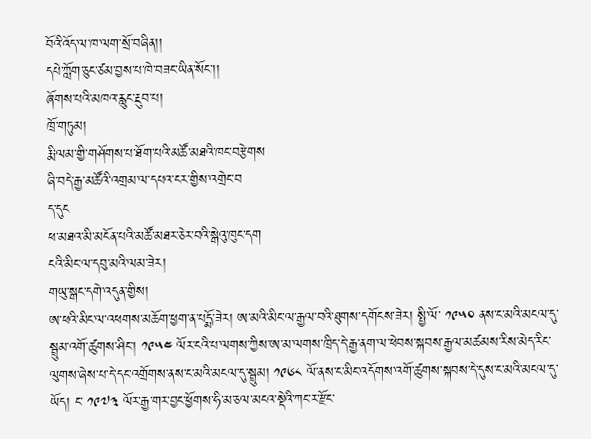བོའི་འོད་ལ་ཁ་ལག་སྲོ་བཞིན།།
དཔེ་ཀློག་ཅུང་ཙམ་བྱས་པ་ཁེ་བཟང་ཡིན་སོང་།།
ཞོགས་པའི་མཁའ་རླུང་རྔུབ་པ།
ཁྲོ་གཏུམ།
རྨི་ལམ་གྱི་གཤོགས་པ་ཐོག་པའི་མཚོ་མཐའི་ཁང་བརྩེགས
ཞི་བདེ་རྒྱ་མཚོའི་འགྲམ་ལ་དཔའ་ངར་གྱིས་འགྲེང་བ
ད་དུང
ཕ་མཐའ་མི་མངོན་པའི་མཚོ་མཐར་ཅེར་བའི་སྒེའུ་ཁུང་དག
ངའི་མིང་ལ་དབུ་མའི་ལམ་ཟེར།
གཡུ་སྒང་དགེ་འདུན་གྱིས།
ཨ་ཕའི་མིང་ལ་འཕགས་མཆོག་ཕྱག་ན་པདྨོ་ཟེར། ཨ་མའི་མིང་ལ་རྒྱལ་བའི་ཐུགས་དགོངས་ཟེར། སྤྱི་ལོ་ ༡༩༥༠ ནས་ང་མའི་མངལ་དུ་སྦྲུམ་འགོ་ཚུགས་ཤིང་། ༡༩༥༤ ལོར་ངའི་པ་ལགས་ཀྱིས་ཨ་མ་ལགས་ཁྲིད་དེ་རྒྱ་ནག་ལ་ཕེབས་སྐབས་རྒྱལ་མཚམས་རིས་མེད་རིང་ལུགས་ཞེས་པ་དེ་དང་འགྲོགས་ནས་ང་མའི་མངལ་དུ་སྦྲུམ། ༡༩༦༨ ལོ་ནས་ང་མིང་འདོགས་འགོ་ཚུགས་སྐབས་དེ་དུས་ང་མའི་མངལ་དུ་ཡོད། ང་ ༡༩༧༣ ལོར་རྒྱ་གར་བྱང་ཕྱོགས་ཧི་མ་ཅལ་མངའ་སྡེའི་ཀང་ར་རྫོང་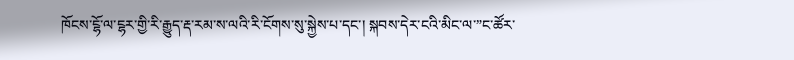ཁོངས་ངྷོ་ལ་ངྷར་གྱི་རི་རྒྱུད་རྡ་རམ་ས་ལའི་རི་ངོགས་སུ་སྐྱེས་པ་དང་། སྐབས་དེར་ངའི་མིང་ལ་”ང་ཚོར་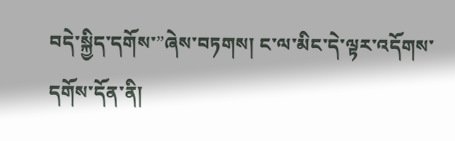བདེ་སྐྱིད་དགོས་”ཞེས་བཏགས། ང་ལ་མིང་དེ་ལྟར་འདོགས་དགོས་དོན་ནི།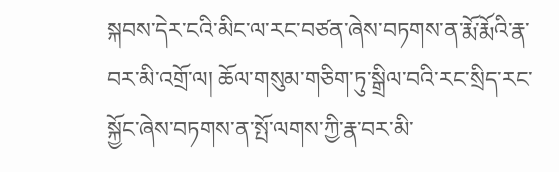སྐབས་དེར་ངའི་མིང་ལ་རང་བཙན་ཞེས་བཏགས་ན་རྨོ་རྨོའི་རྣ་བར་མི་འགྲོ་ལ། ཆོལ་གསུམ་གཅིག་ཏུ་སྒྲིལ་བའི་རང་སྲིད་རང་སྐྱོང་ཞེས་བཏགས་ན་སྤོ་ལགས་ཀྱི་རྣ་བར་མི་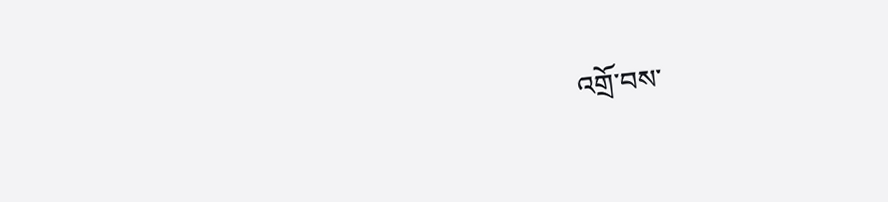འགྲོ་བས་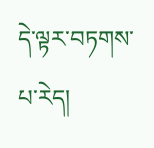དེ་ལྟར་བཏགས་པ་རེད།